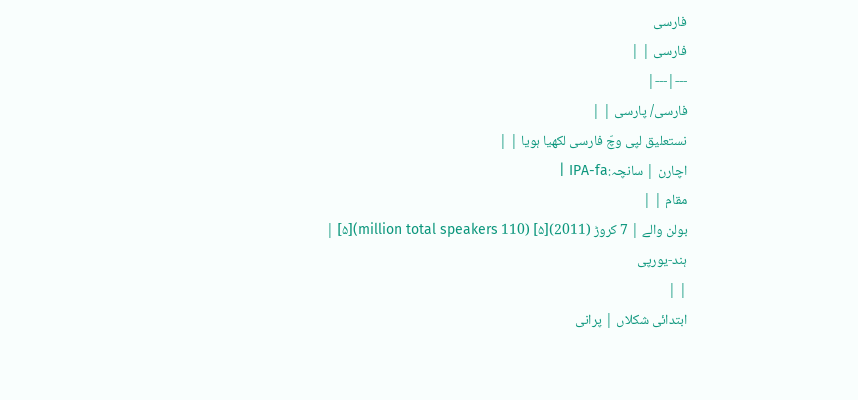فارسی
فارسی | |
---|---|
فارسی/ پارسی | |
نستعلیق لپی وچّ فارسی لکھیا ہویا | |
اچارن | سانچہ:IPA-fa |
مقام | |
بولن والے | 7 کروڑ (2011)[۵] (110 million total speakers)[۵] |
ہند-یورپی
| |
ابتدائی شکلاں | پرانی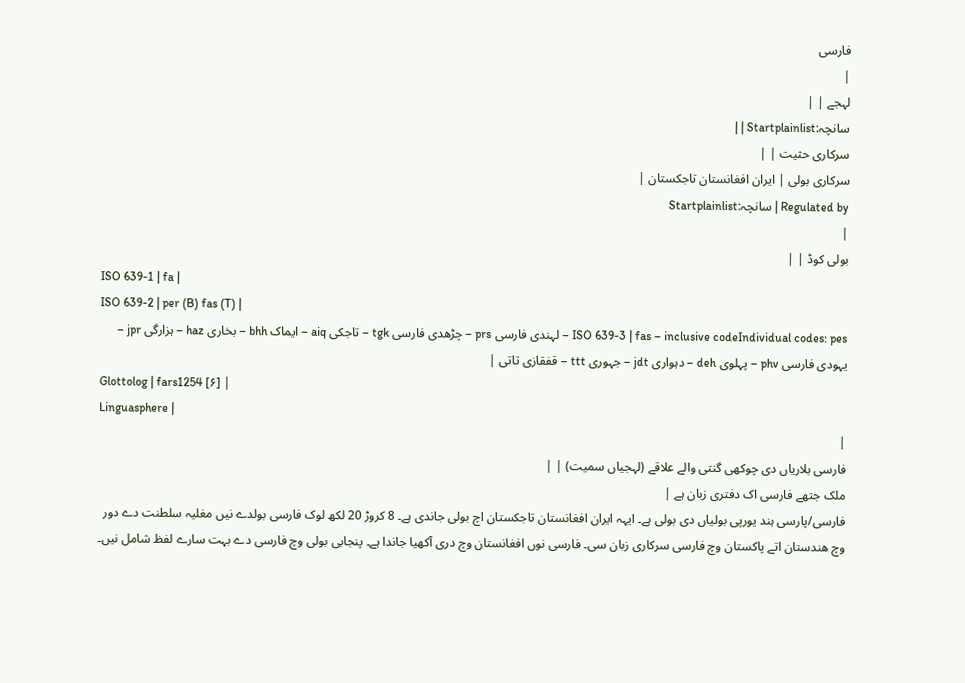فارسی
|
لہجے | |
سانچہ:Startplainlist | |
سرکاری حثیت | |
سرکاری بولی | ایران افغانستان تاجکستان |
Regulated by | سانچہ:Startplainlist
|
بولی کوڈ | |
ISO 639-1 | fa |
ISO 639-2 | per (B) fas (T) |
ISO 639-3 | fas – inclusive codeIndividual codes: pes – لہندی فارسی prs – چڑھدی فارسی tgk – تاجکی aiq – ایماک bhh – بخاری haz – ہزارگی jpr – یہودی فارسی phv – پہلوی deh – دہواری jdt – جہوری ttt – قفقازی تاتی |
Glottolog | fars1254 [۶] |
Linguasphere |
|
فارسی بلاریاں دی چوکھی گنتی والے علاقے (لہجیاں سمیت) | |
ملک جتھے فارسی اک دفتری زبان ہے |
فارسی/پارسی ہند یورپی بولیاں دی بولی ہے۔ ایہہ ایران افغانستان تاجکستان اچ بولی جاندی ہے۔ 8 کروڑ 20 لکھ لوک فارسی بولدے نیں مغلیہ سلطنت دے دور وچ ھندستان اتے پاکستان وچ فارسی سرکاری زبان سی۔ فارسی نوں افغانستان وچ دری آکھیا جاندا ہے۔ پنجابی بولی وچ فارسی دے بہت سارے لفظ شامل نیں۔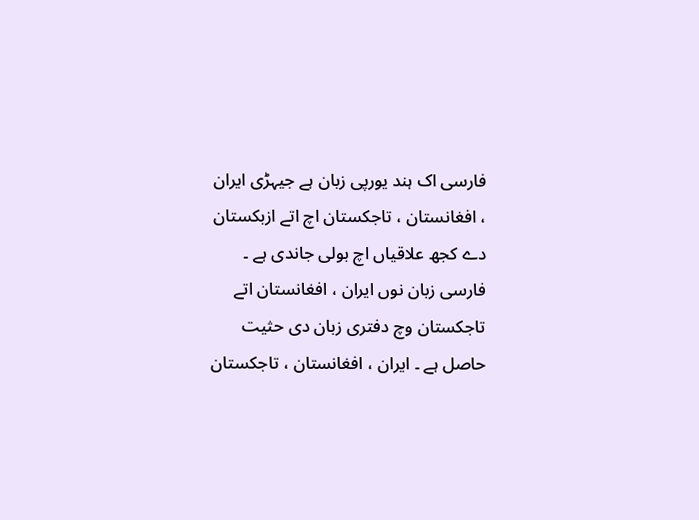فارسی اک ہند یورپی زبان ہے جیہڑی ایران ، افغانستان ، تاجکستان اچ اتے ازبکستان دے کجھ علاقیاں اچ بولی جاندی ہے ۔
فارسی زبان نوں ایران ، افغانستان اتے تاجکستان وچ دفتری زبان دی حثیت حاصل ہے ۔ ایران ، افغانستان ، تاجکستان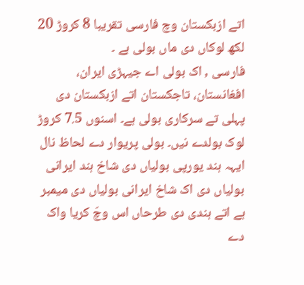اتے ازبکستان وچ فارسی تقریبا 8 کروڑ 20 لکھ لوکاں دی ماں بولی ہے ۔
فارسی , اک بولی اے جیہڑی ایران، افغانستان، تاجکستان اتے ازبکستان دی پہلی تے سرکاری بولی ہے۔ اسنوں 7.5 کروڑ لوک بولدے نیں۔ بولی پریوار دے لحاظ نال ایہہ ہند یورپی بولیاں دی شاخ ہند ایرانی بولیاں دی اک شاخ ایرانی بولیاں دی میمبر ہے اتے ہندی دی طرحاں اس وچّ کریا واک دے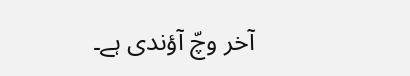آخر وچّ آؤندی ہے۔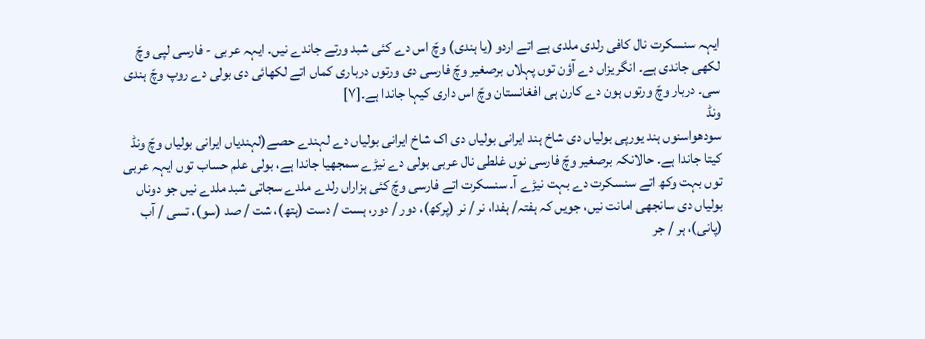ایہہ سنسکرت نال کافی رلدی ملدی ہے اتے اردو (یا ہندی) وچّ اس دے کئی شبد ورتے جاندے نیں۔ ایہہ عربی - فارسی لپی وچّ لکھی جاندی ہے۔ انگریزاں دے آؤن توں پہلاں برصغیر وچّ فارسی دی ورتوں درباری کماں اتے لکھائی دی بولی دے روپ وچّ ہندی سی۔ دربار وچّ ورتوں ہون دے کارن ہی افغانستان وچّ اس داری کیہا جاندا ہے۔[۷]
ونڈ
سودھواسنوں ہند یورپی بولیاں دی شاخ ہند ایرانی بولیاں دی اک شاخ ایرانی بولیاں دے لہندے حصے(لہندیاں ایرانی بولیاں وچّ ونڈ کیتا جاندا ہے۔ حالانکہ برصغیر وچّ فارسی نوں غلطی نال عربی بولی دے نیڑے سمجھیا جاندا ہے، بولی علم حساب توں ایہہ عربی توں بہت وکھ اتے سنسکرت دے بہت نیڑے آ۔ سنسکرت اتے فارسی وچّ کئی ہزاراں رلدے ملدے سجاتی شبد ملدے نیں جو دوناں بولیاں دی سانجھی امانت نیں، جویں کہ ہفتہ/ ہفدا، نر / نر (پرکھ)، دور / دور، ہست / دست (ہتھ)، شت / صد (سو)، تسی / آب (پانی)، ہر / جر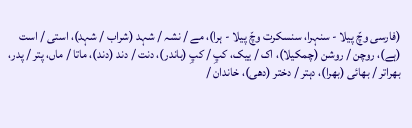(فارسی وچّ پیلا - سنہرا، سنسکرت وچّ پیلا - ہرا)، مے / نشہ / شہد (شراب / شہد)، استی / است (ہے)، روچن / روشن (چمکیلا)، اک / ییک، کپِ / کپِ (باندر)، دنت / دند (دند)، ماتا / ماں، پتر / پدر، بھراتر / بھائی (بھرا)، دہتر / دختر (دھی)، خاندان /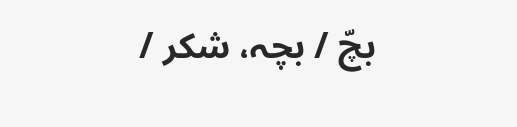بچّ / بچہ، شکر /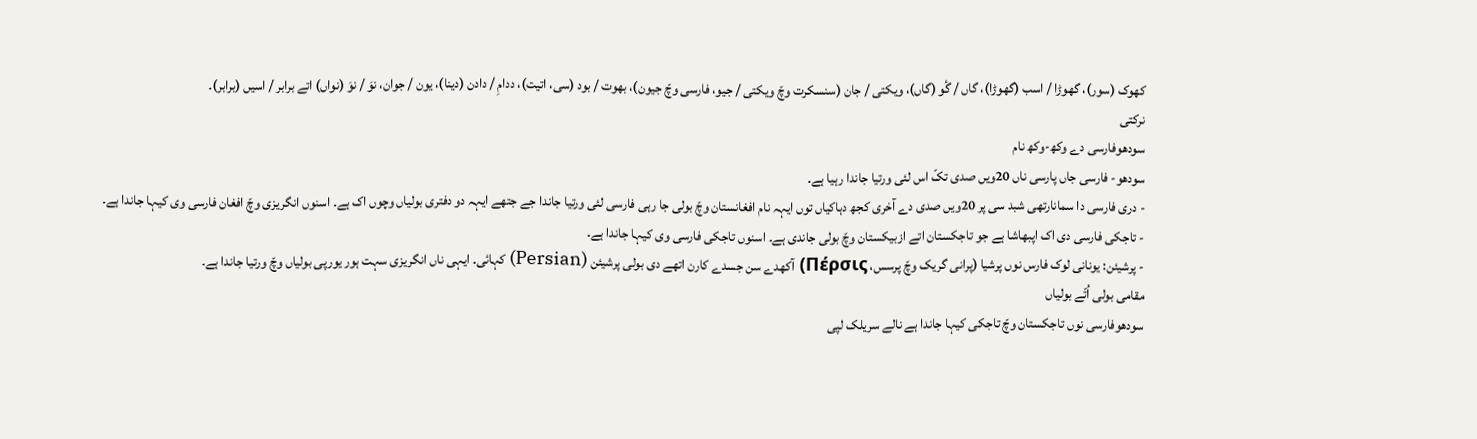کھوک (سور)، گھوڑا / اسب (گھوڑا)، گاں / گٔو (گاں)، ویکتی / جان (سنسکرت وچّ ویکتی / جیو، فارسی وچّ جیون)، بھوت / بود (سی، اتیت)، ددامِ / دادن (دینا)، یون / جوان، نوَ / نوَ (نواں) اتے برابر / اسیں (برابر)۔
نرکتی
سودھوفارسی دے وکھ-وکھ نام
سودھو- فارسی جاں پارسی ناں 20ویں صدی تکّ اس لئی ورتیا جاندا رہیا ہے۔
- دری فارسی دا سمانارتھی شبد سی پر 20ویں صدی دے آخری کجھ دہاکیاں توں ایہہ نام افغانستان وچّ بولی جا رہی فارسی لئی ورتیا جاندا جے جتھے ایہہ دو دفتری بولیاں وچوں اک ہے۔ اسنوں انگریزی وچّ افغان فارسی وی کیہا جاندا ہے۔
- تاجکی فارسی دی اک اپبھاشا ہے جو تاجکستان اتے ازبیکستان وچّ بولی جاندی ہے۔ اسنوں تاجکی فارسی وی کیہا جاندا ہے۔
- پرشیئن: یونانی لوک فارس نوں پرشیا (پرانی گریک وچّ پرسس، Πέρσις) آکھدے سن جسدے کارن اتھے دی بولی پرشیئن (Persian) کہائی۔ ایہی ناں انگریزی سہت ہور یورپی بولیاں وچّ ورتیا جاندا ہے۔
مقامی بولی اُتّے بولیاں
سودھوفارسی نوں تاجکستان وچّ تاجکی کیہا جاندا ہے نالے سریلک لپی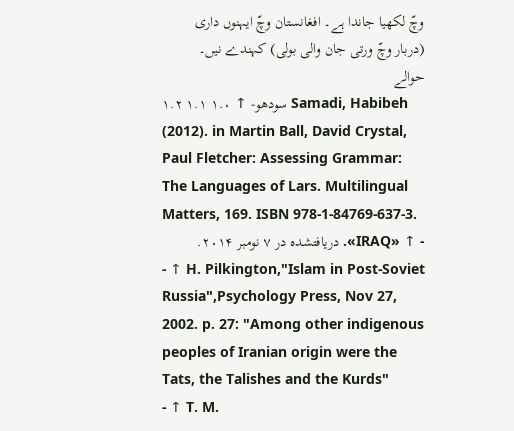وچّ لکھیا جاندا ہے۔ افغانستان وچّ ایہنوں داری (دربار وچّ ورتی جان والی بولی) کہندے نیں۔
حوالے
سودھو- ↑ ۱.۰ ۱.۱ ۱.۲ Samadi, Habibeh (2012). in Martin Ball, David Crystal, Paul Fletcher: Assessing Grammar: The Languages of Lars. Multilingual Matters, 169. ISBN 978-1-84769-637-3.
- ↑ «IRAQ». دریافتشده در ۷ نومبر ۲۰۱۴.
- ↑ H. Pilkington,"Islam in Post-Soviet Russia",Psychology Press, Nov 27, 2002. p. 27: "Among other indigenous peoples of Iranian origin were the Tats, the Talishes and the Kurds"
- ↑ T. M.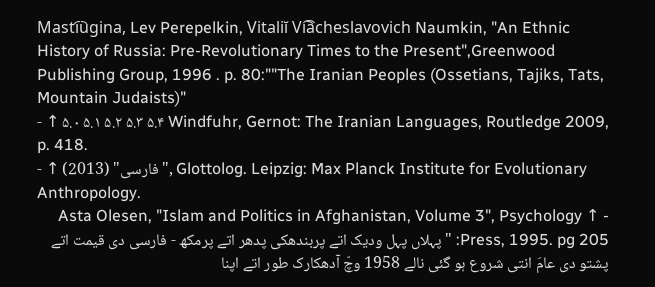Masti︠u︡gina, Lev Perepelkin, Vitaliĭ Vi͡a︡cheslavovich Naumkin, "An Ethnic History of Russia: Pre-Revolutionary Times to the Present",Greenwood Publishing Group, 1996 . p. 80:""The Iranian Peoples (Ossetians, Tajiks, Tats, Mountain Judaists)"
- ↑ ۵.۰ ۵.۱ ۵.۲ ۵.۳ ۵.۴ Windfuhr, Gernot: The Iranian Languages, Routledge 2009, p. 418.
- ↑ (2013) "فارسی", Glottolog. Leipzig: Max Planck Institute for Evolutionary Anthropology.
- ↑ Asta Olesen, "Islam and Politics in Afghanistan, Volume 3", Psychology Press, 1995. pg 205: "پہلاں پہل ودیک اتے پربندھکی پدھر اتے پرمکھ - فارسی دی قیمت اتے پشتو دی عامَ انتی شروع ہو گئی نالے 1958 وچّ آدھکارک طور اتے اپنا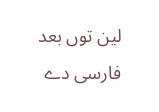لین توں بعد فارسی دے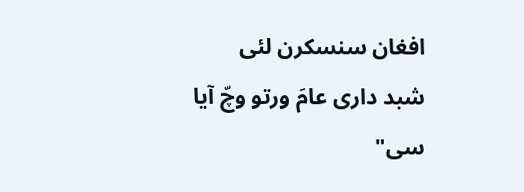افغان سنسکرن لئی شبد داری عامَ ورتو وچّ آیا سی"